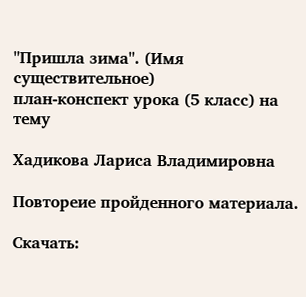"Пришла зима". (Имя существительное)
план-конспект урока (5 класс) на тему

Хадикова Лариса Владимировна

Повтореие пройденного материала.

Скачать: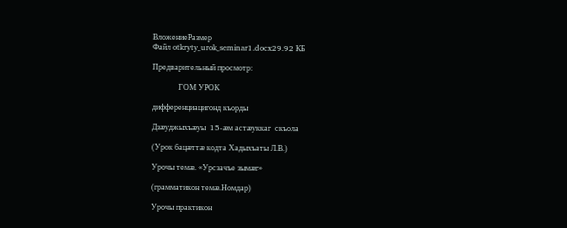ВложениеРазмер
Файл otkryty_urok_seminar1.docx29.92 КБ

Предварительный просмотр:

             ГОМ УРОК

дифференциацигонд къорды

Дзæуджыхъæуы  15-æм астæуккаг  скъола

(Урок бацæттæ кодта Хадыхъаты Л.В.)

Урочы темæ. «Урсзачъе зымæг»

(грамматикон темæ.Номдар)

Урочы практикон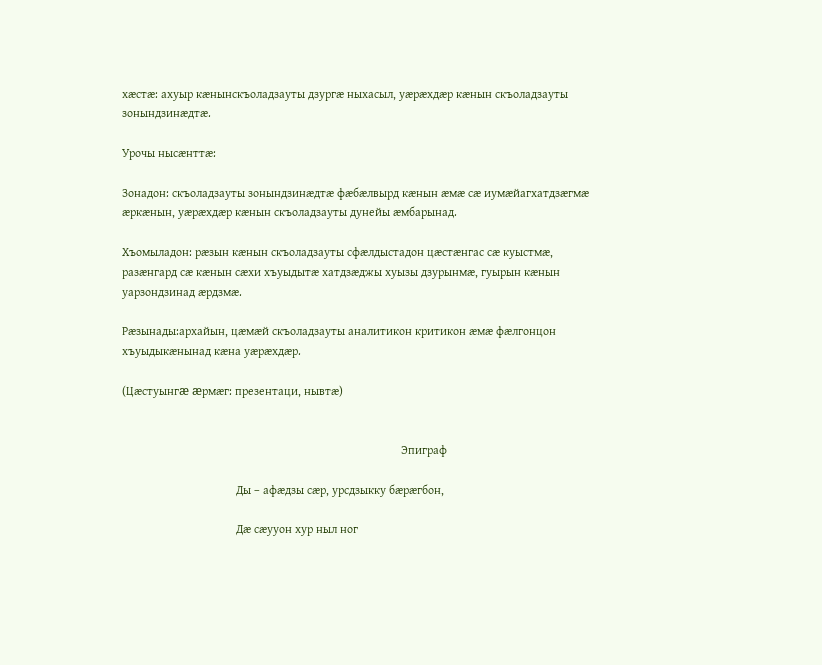хæстæ: ахуыр кæнынскъоладзауты дзургæ ныхасыл, уæрæхдæр кæнын скъоладзауты зонындзинæдтæ.

Урочы нысæнттæ:

Зонадон: скъоладзауты зонындзинæдтæ фæбæлвырд кæнын æмæ сæ иумæйагхатдзæгмæ æркæнын, уæрæхдæр кæнын скъоладзауты дунейы æмбарынад.

Хъомыладон: рæзын кæнын скъоладзауты сфæлдыстадон цæстæнгас сæ куыстмæ, разæнгард сæ кæнын сæхи хъуыдытæ хатдзæджы хуызы дзурынмæ, гуырын кæнын уарзондзинад æрдзмæ.

Рæзынады:архайын, цæмæй скъоладзауты аналитикон критикон æмæ фæлгонцон хъуыдыкæнынад кæна уæрæхдæр.

(Цæстуынгæ æрмæг: презентаци, нывтæ)


                                                                                             Эпиграф

                                      Ды – афæдзы сæр, урсдзыкку бæрæгбон,

                                      Дæ сæууон хур ныл ног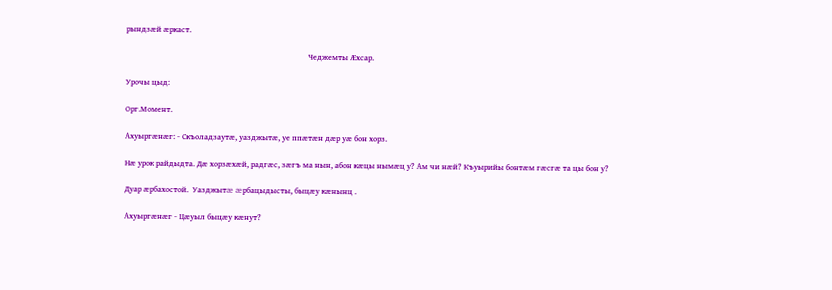рындзæй æркаст.

                                                                                           Чеджемты Æхсар.

Урочы цыд:

Орг.Момент.

Ахуыргæнæг: - Скъоладзаутæ, уазджытæ, уе ппæтæн дæр уæ бон хорз.

Нæ урок райдыдта. Дæ хорзæхæй, радгæс, зæгъ ма нын, абон кæцы нымæц у? Ам чи нæй? Къуырийы бонтæм гæсгæ та цы бон у?

Дуар æрбахостой.  Уазджытæ æрбацыдысты, быцæу кæнынц .

Ахуыргæнæг - Цæуыл быцæу кæнут?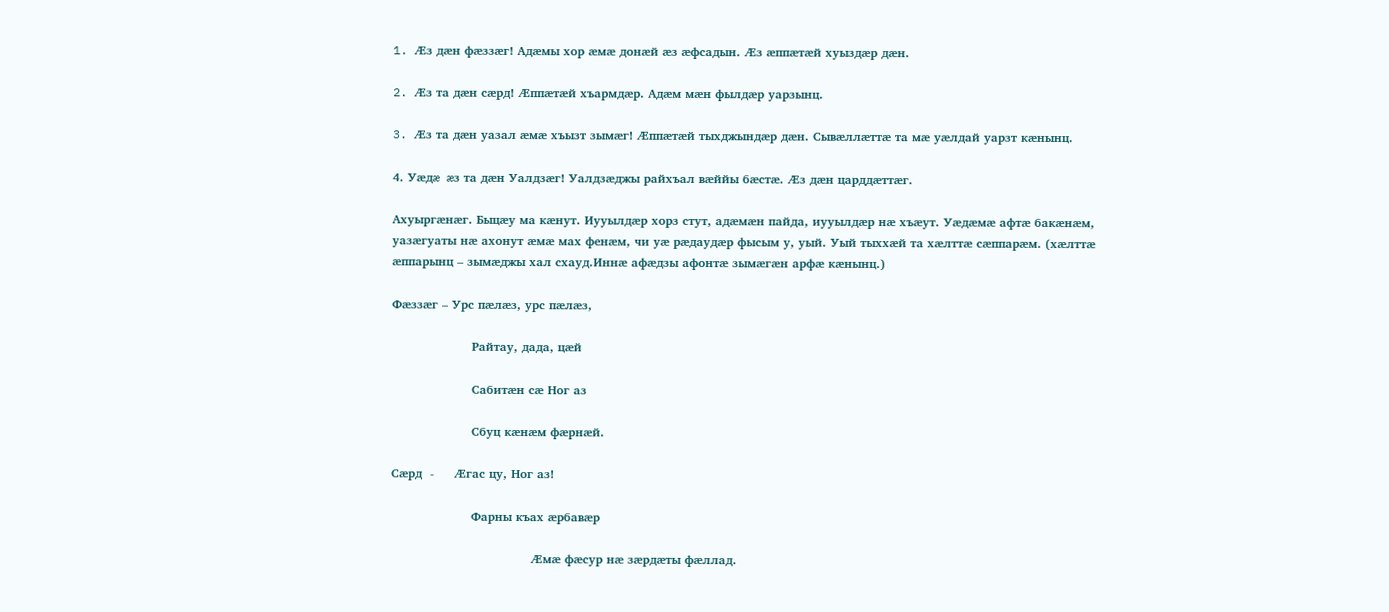1. Æз дæн фæззæг! Адæмы хор æмæ донæй æз æфсадын. Æз æппæтæй хуыздæр дæн.

2. Æз та дæн сæрд! Æппæтæй хъармдæр. Адæм мæн фылдæр уарзынц.

3. Æз та дæн уазал æмæ хъызт зымæг! Æппæтæй тыхджындæр дæн. Сывæллæттæ та мæ уæлдай уарзт кæнынц.

4. Уæдæ æз та дæн Уалдзæг! Уалдзæджы райхъал вæййы бæстæ. Æз дæн царддæттæг.

Ахуыргæнæг. Быцæу ма кæнут. Иууылдæр хорз стут, адæмæн пайда, иууылдæр нæ хъæут. Уæдæмæ афтæ бакæнæм,  уазæгуаты нæ ахонут æмæ мах фенæм, чи уæ рæдаудæр фысым у, уый. Уый тыххæй та хæлттæ сæппарæм. (хæлттæ æппарынц – зымæджы хал схауд.Иннæ афæдзы афонтæ зымæгæн арфæ кæнынц.)

Фæззæг – Урс пæлæз, урс пæлæз,

                    Райтау, дада, цæй

                    Сабитæн сæ Ног аз

                    Сбуц кæнæм фæрнæй.

Сæрд  -     Æгас цу, Ног аз!

                    Фарны къах æрбавæр

                    Æмæ фæсур нæ зæрдæты фæллад.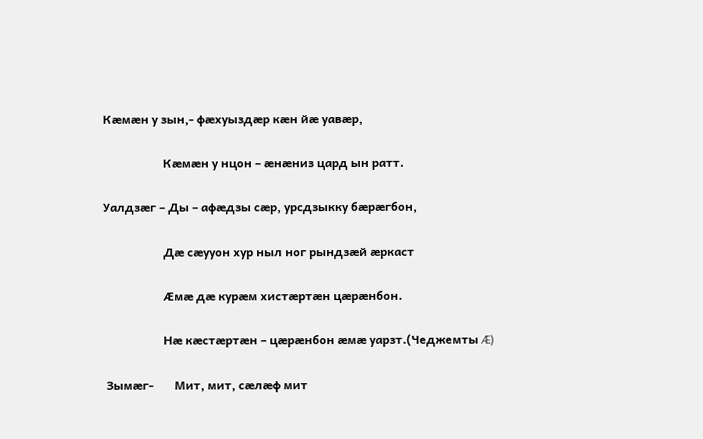Кæмæн у зын,- фæхуыздæр кæн йæ уавæр,

                    Кæмæн у нцон – æнæниз цард ын ратт.

Уалдзæг – Ды – афæдзы сæр, урсдзыкку бæрæгбон,

                    Дæ сæууон хур ныл ног рындзæй æркаст

                    Æмæ дæ курæм хистæртæн цæрæнбон.

                    Нæ кæстæртæн – цæрæнбон æмæ уарзт.(Чеджемты Æ)

 Зымæг-       Мит, мит, сæлæф мит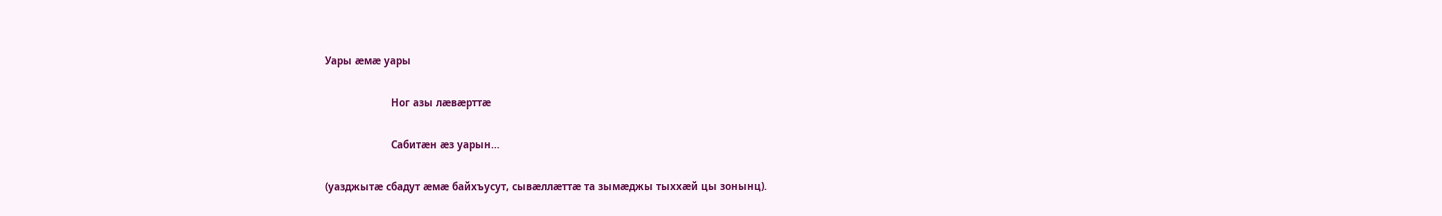Уары æмæ уары

                      Ног азы лæвæрттæ

                      Сабитæн æз уарын…

(уазджытæ сбадут æмæ байхъусут, сывæллæттæ та зымæджы тыххæй цы зонынц).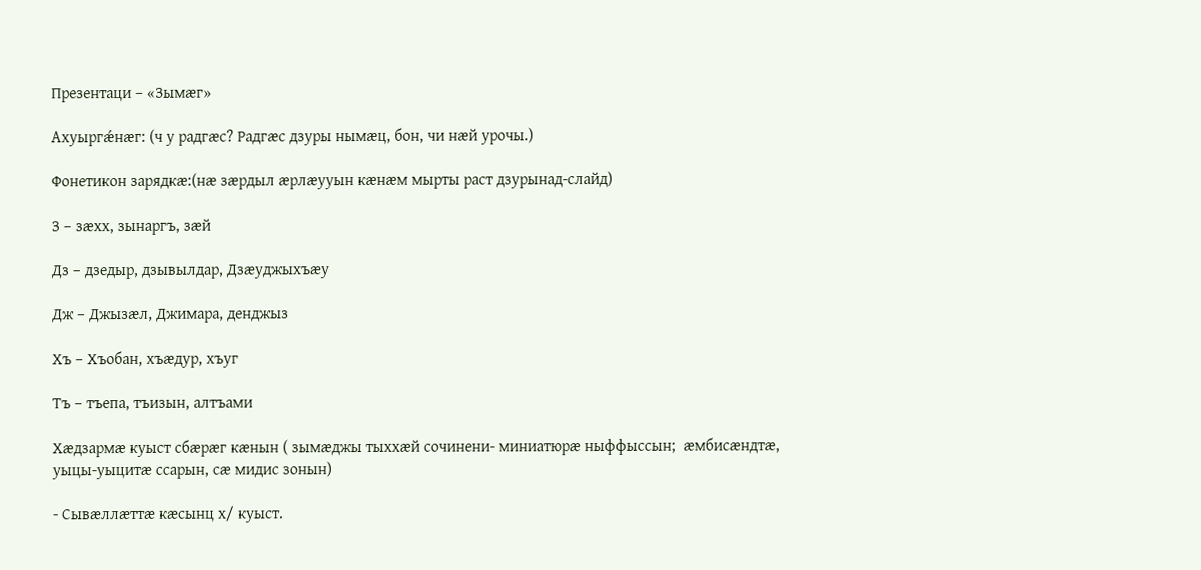Презентаци – «Зымæг»

Ахуыргǽнæг: (ч у радгæс? Радгæс дзуры нымæц, бон, чи нæй урочы.)

Фонетикон зарядкæ:(нæ зæрдыл æрлæууын кæнæм мырты раст дзурынад-слайд)

З – зæхх, зынаргъ, зæй

Дз – дзедыр, дзывылдар, Дзæуджыхъæу

Дж – Джызæл, Джимара, денджыз

Хъ – Хъобан, хъæдур, хъуг

Тъ – тъепа, тъизын, алтъами

Хæдзармæ куыст сбæрæг кæнын ( зымæджы тыххæй сочинени- миниатюрæ ныффыссын;  æмбисæндтæ, уыцы-уыцитæ ссарын, сæ мидис зонын)

- Сывæллæттæ кæсынц х/ куыст.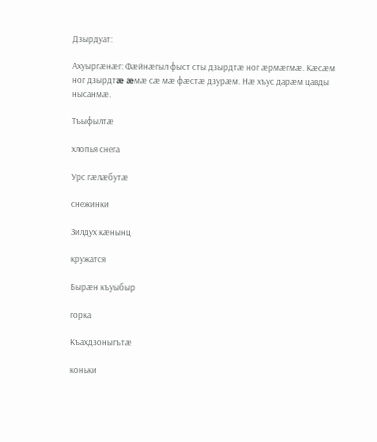Дзырдуат:

Ахуыргæнæг: Фæйнæгыл фыст сты дзырдтæ ног æрмæгмæ. Кæсæм ног дзырдтæ æмæ сæ мæ фæстæ дзурæм. Нæ хъус дарæм цавды нысанмæ.

Тъыфылтæ

хлопья снега

Урс гæлæбутæ

снежинки

Зилдух кæнынц

кружатся

Бырæн къуыбыр

горка

Къахдзоныгътæ

коньки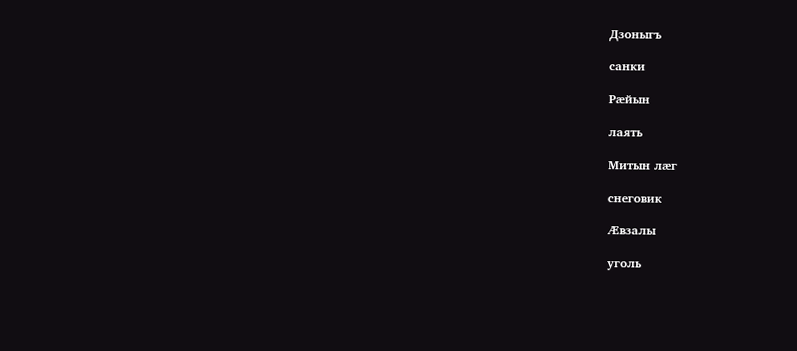Дзоныгъ

санки

Рæйын

лаять

Митын лæг

снеговик

Æвзалы

уголь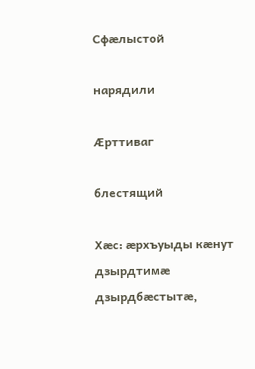Сфæлыстой

нарядили

Æрттиваг

блестящий

Хæс: æрхъуыды кæнут дзырдтимæ дзырдбæстытæ,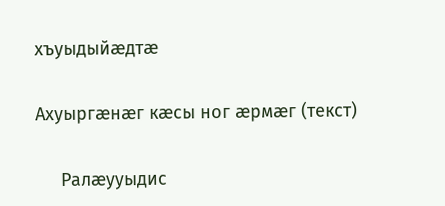хъуыдыйæдтæ

Ахуыргæнæг кæсы ног æрмæг (текст)

     Ралæууыдис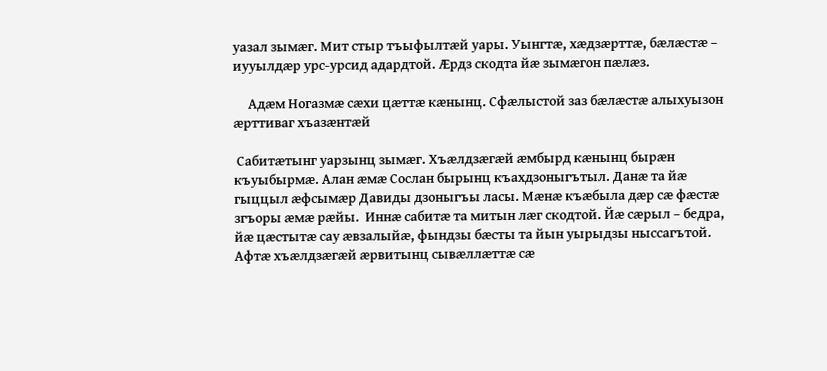уазал зымæг. Мит стыр тъыфылтæй уары. Уынгтæ, хæдзæрттæ, бæлæстæ – иууылдæр урс-урсид адардтой. Æрдз скодта йæ зымæгон пæлæз.

     Адæм Ногазмæ сæхи цæттæ кæнынц. Сфæлыстой заз бæлæстæ алыхуызон æрттиваг хъазæнтæй

 Сабитæтынг уарзынц зымæг. Хъæлдзæгæй æмбырд кæнынц бырæн къуыбырмæ. Алан æмæ Сослан бырынц къахдзоныгътыл. Данæ та йæ гыццыл æфсымæр Давиды дзоныгъы ласы. Мæнæ къæбыла дæр сæ фæстæ згъоры æмæ рæйы.  Иннæ сабитæ та митын лæг скодтой. Йæ сæрыл – бедра, йæ цæстытæ сау æвзалыйæ, фындзы бæсты та йын уырыдзы ныссагътой. Афтæ хъæлдзæгæй æрвитынц сывæллæттæ сæ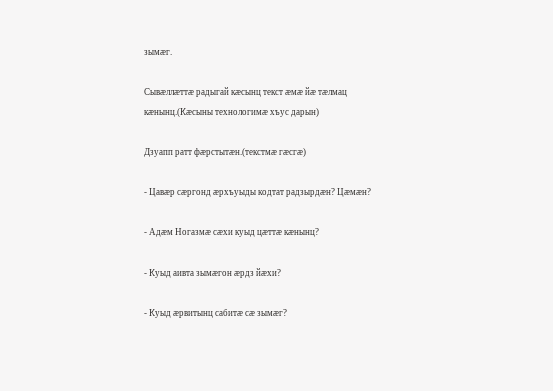зымæг.

Сывæллæттæ радыгай кæсынц текст æмæ йæ тæлмац кæнынц.(Кæсыны технологимæ хъус дарын)

Дзуапп ратт фæрстытæн.(текстмæ гæсгæ)

- Цавæр сæргонд æрхъуыды кодтат радзырдæн? Цæмæн?

- Адæм Ногазмæ сæхи куыд цæттæ кæнынц?

- Куыд аивта зымæгон æрдз йæхи?

- Куыд æрвитынц сабитæ сæ зымæг?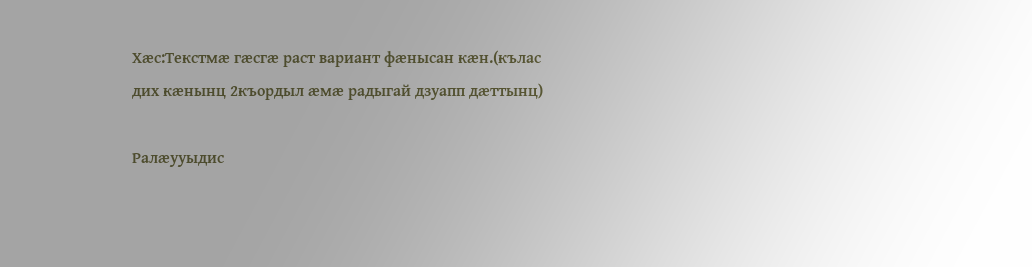Хæс:Текстмæ гæсгæ раст вариант фæнысан кæн.(кълас дих кæнынц 2къордыл æмæ радыгай дзуапп дæттынц)

Ралæууыдис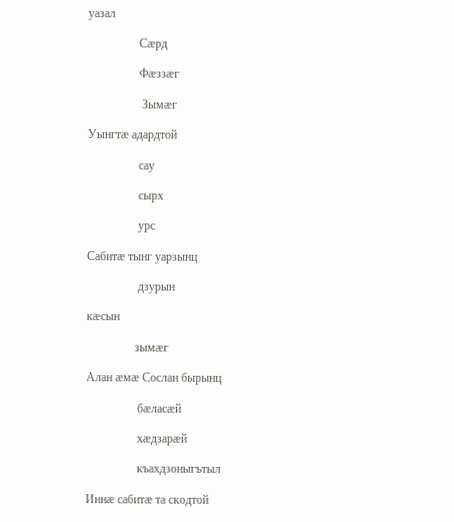уазал

                 Сæрд

                 Фæззæг

                  Зымæг

Уынгтæ адардтой

                 сау

                 сырх

                 урс

Сабитæ тынг уарзынц

                 дзурын

кæсын

                зымæг

Алан æмæ Сослан бырынц

                 бæласæй

                 хæдзарæй

                 къахдзоныгътыл

Иннæ сабитæ та скодтой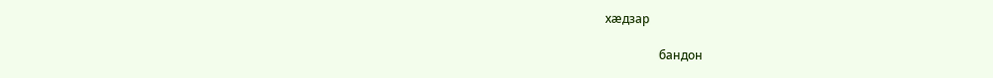хæдзар

                  бандон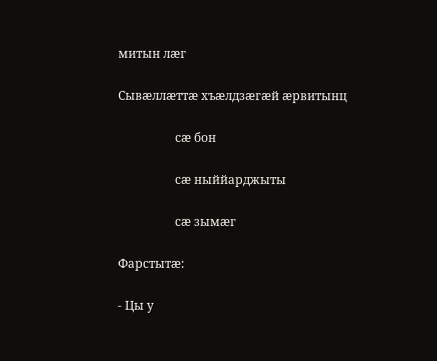митын лæг

Сывæллæттæ хъæлдзæгæй æрвитынц

                   сæ бон

                   сæ ныййарджыты

                   сæ зымæг

Фарстытæ:

- Цы у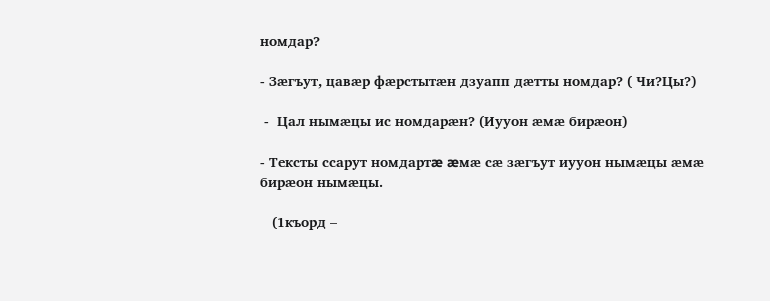номдар?

- Зæгъут, цавæр фæрстытæн дзуапп дæтты номдар? ( Чи?Цы?)

 -  Цал нымæцы ис номдарæн? (Иууон æмæ бирæон)

- Тексты ссарут номдартæ æмæ сæ зæгъут иууон нымæцы æмæ бирæон нымæцы.

   (1къорд –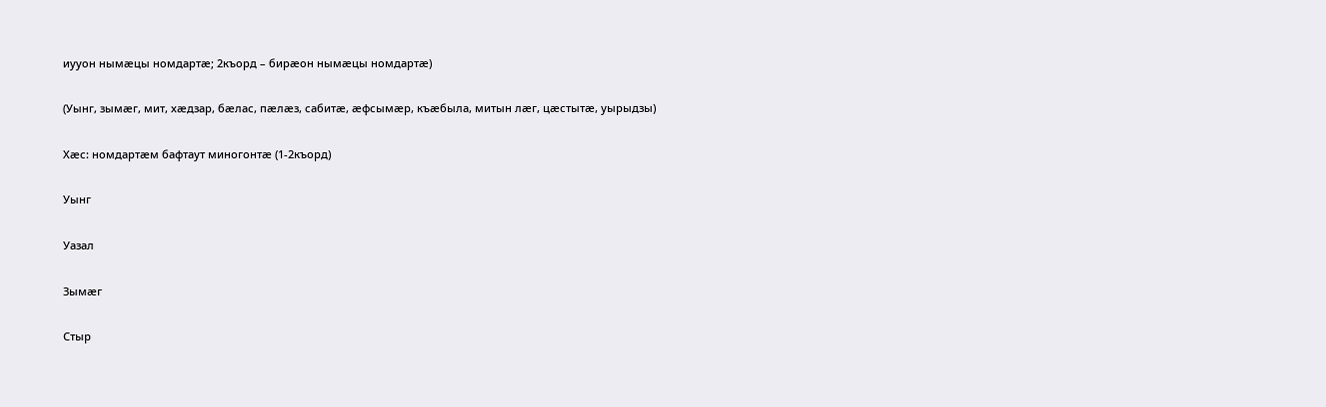иууон нымæцы номдартæ; 2къорд – бирæон нымæцы номдартæ)

(Уынг, зымæг, мит, хæдзар, бæлас, пæлæз, сабитæ, æфсымæр, къæбыла, митын лæг, цæстытæ, уырыдзы)

Хæс: номдартæм бафтаут миногонтæ (1-2къорд)

Уынг

Уазал

Зымæг

Стыр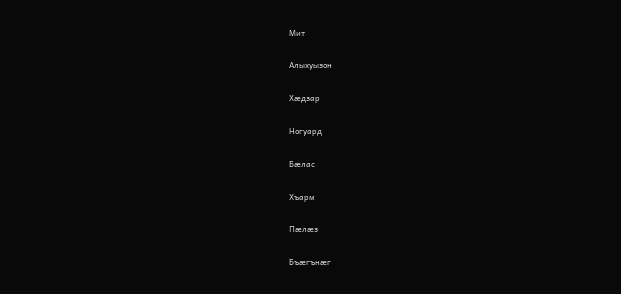Мит

Алыхуызон

Хæдзар

Ногуард

Бæлас

Хъарм

Пæлæз

Бъæгънæг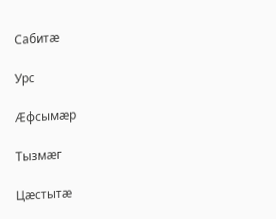Сабитæ

Урс

Æфсымæр

Тызмæг

Цæстытæ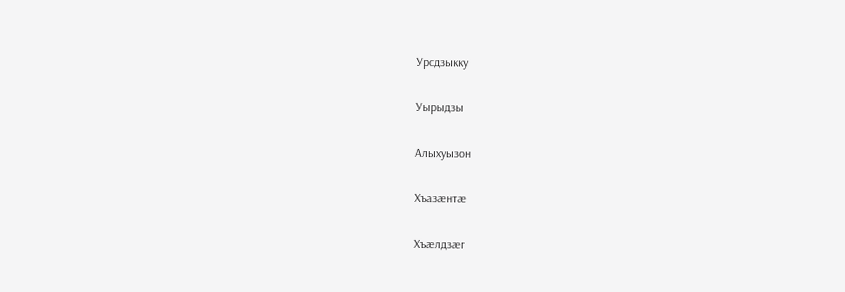Урсдзыкку

Уырыдзы

Алыхуызон

Хъазæнтæ

Хъæлдзæг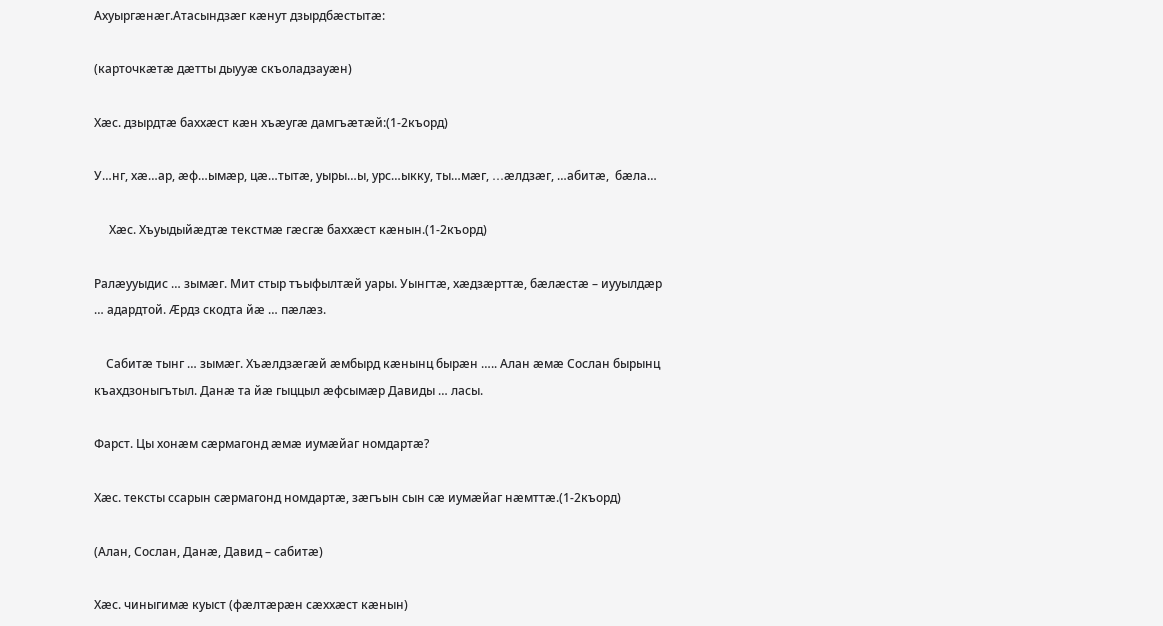Ахуыргæнæг.Атасындзæг кæнут дзырдбæстытæ:

(карточкæтæ дæтты дыууæ скъоладзауæн)

Хæс. дзырдтæ баххæст кæн хъæугæ дамгъæтæй:(1-2къорд)

У…нг, хæ…ар, æф…ымæр, цæ…тытæ, уыры…ы, урс…ыкку, ты…мæг, …æлдзæг, …абитæ,  бæла…

     Хæс. Хъуыдыйæдтæ текстмæ гæсгæ баххæст кæнын.(1-2къорд)

Ралæууыдис … зымæг. Мит стыр тъыфылтæй уары. Уынгтæ, хæдзæрттæ, бæлæстæ – иууылдæр … адардтой. Æрдз скодта йæ … пæлæз.

    Сабитæ тынг … зымæг. Хъæлдзæгæй æмбырд кæнынц бырæн ….. Алан æмæ Сослан бырынц къахдзоныгътыл. Данæ та йæ гыццыл æфсымæр Давиды … ласы.

Фарст. Цы хонæм сæрмагонд æмæ иумæйаг номдартæ?

Хæс. тексты ссарын сæрмагонд номдартæ, зæгъын сын сæ иумæйаг нæмттæ.(1-2къорд)

(Алан, Сослан, Данæ, Давид – сабитæ)

Хæс. чиныгимæ куыст (фæлтæрæн сæххæст кæнын)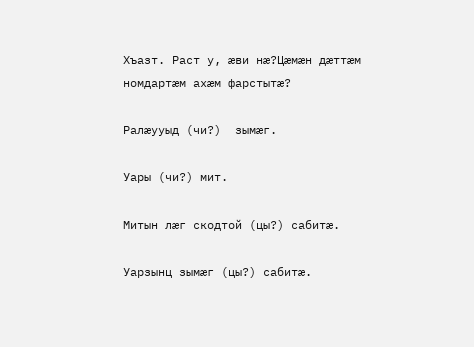Хъазт. Раст у, æви нæ?Цæмæн дæттæм номдартæм ахæм фарстытæ?

Ралæууыд (чи?)  зымæг.

Уары (чи?) мит.

Митын лæг скодтой (цы?) сабитæ.

Уарзынц зымæг (цы?) сабитæ.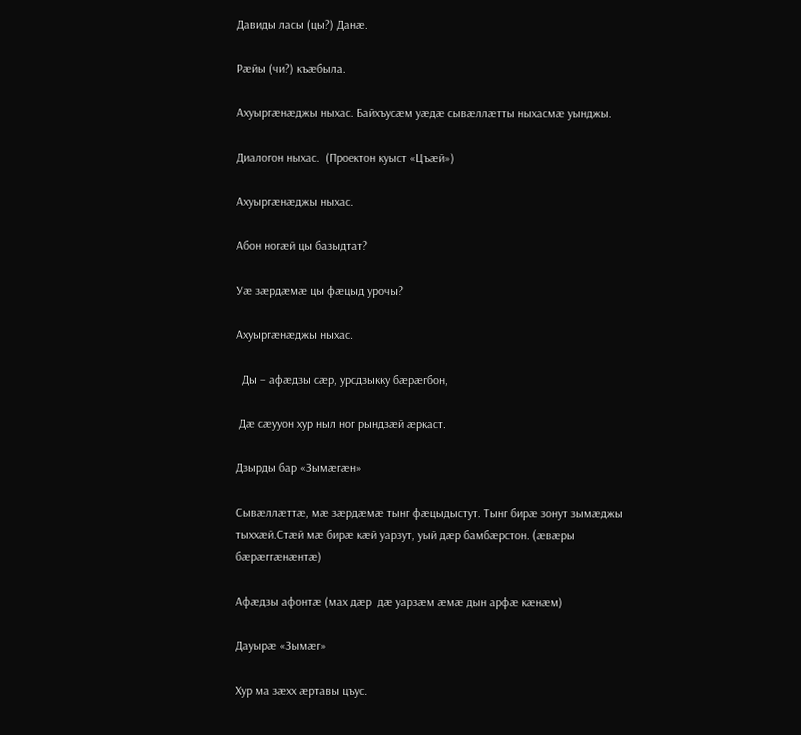Давиды ласы (цы?) Данæ.

Рæйы (чи?) къæбыла.

Ахуыргæнæджы ныхас. Байхъусæм уæдæ сывæллæтты ныхасмæ уынджы.

Диалогон ныхас.  (Проектон куыст «Цъæй»)

Ахуыргæнæджы ныхас.

Абон ногæй цы базыдтат?

Уæ зæрдæмæ цы фæцыд урочы?

Ахуыргæнæджы ныхас.

  Ды – афæдзы сæр, урсдзыкку бæрæгбон,

 Дæ сæууон хур ныл ног рындзæй æркаст.

Дзырды бар «Зымæгæн»

Сывæллæттæ, мæ зæрдæмæ тынг фæцыдыстут. Тынг бирæ зонут зымæджы тыххæй.Стæй мæ бирæ кæй уарзут, уый дæр бамбæрстон. (æвæры бæрæггæнæнтæ)

Афæдзы афонтæ (мах дæр  дæ уарзæм æмæ дын арфæ кæнæм)

Дауырæ «Зымæг»

Хур ма зæхх æртавы цъус.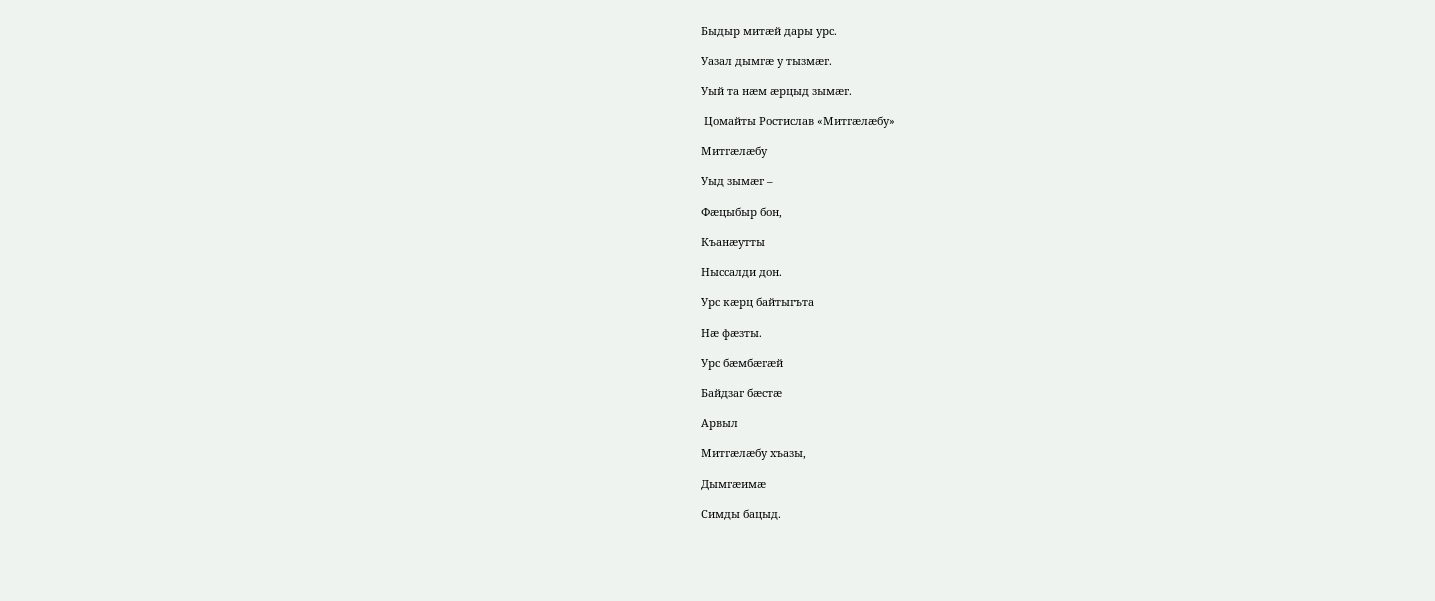Быдыр митæй дары урс.

Уазал дымгæ у тызмæг.

Уый та нæм æрцыд зымæг.

 Цомайты Ростислав «Митгæлæбу»

Митгæлæбу

Уыд зымæг –

Фæцыбыр бон,

Къанæутты

Ныссалди дон.

Урс кæрц байтыгъта

Нæ фæзты.

Урс бæмбæгæй

Байдзаг бæстæ

Арвыл

Митгæлæбу хъазы,

Дымгæимæ

Симды бацыд.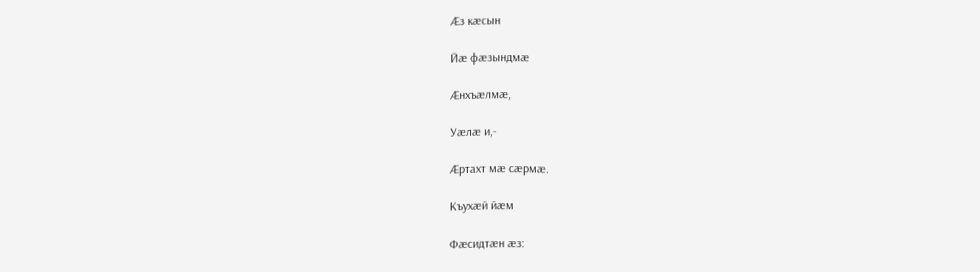Æз кæсын

Йæ фæзындмæ

Æнхъæлмæ,

Уæлæ и,-

Æртахт мæ сæрмæ.

Къухæй йæм

Фæсидтæн æз: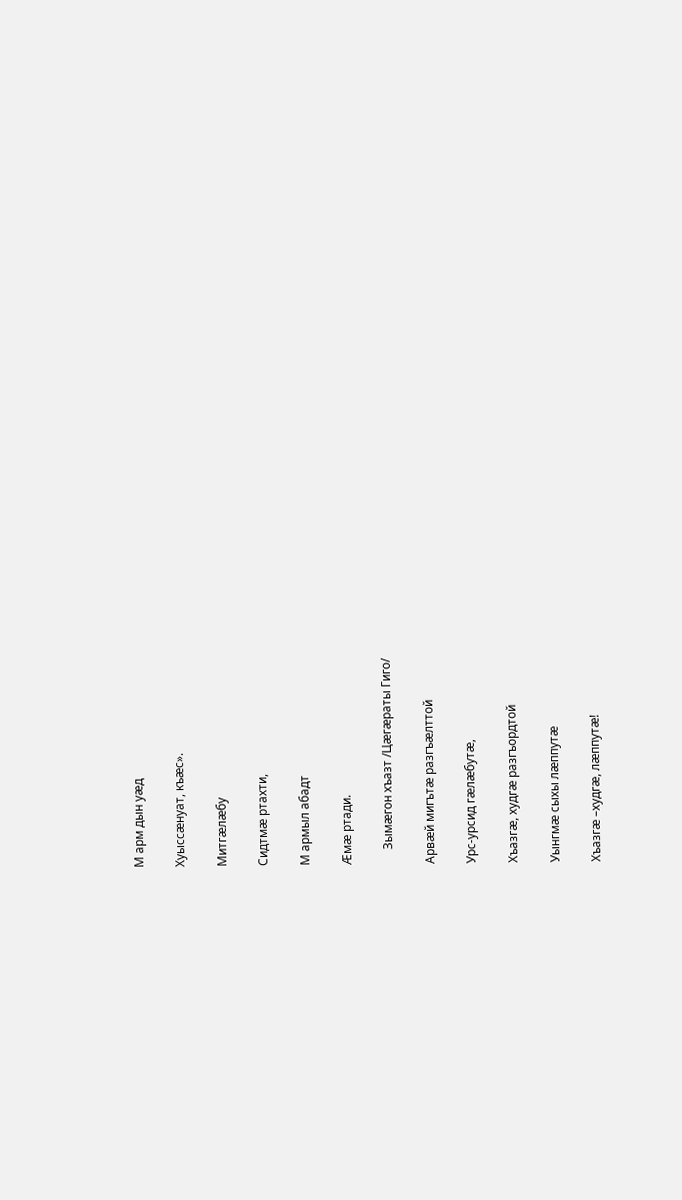М арм дын уæд

Хуыссæнуат, къæс».

Митгæлæбу

Сидтмæ ртахти,

М армыл абадт

Æмæ ртади.

     Зымæгон хъазт /Цæгæраты Гиго/

Арвæй мигътæ разгъæлттой

Урс-урсид гæлæбутæ,

Хъазгæ, худгæ разгъордтой

Уынгмæ сыхы лæппутæ

Хъазгæ –худгæ, лæппутæ!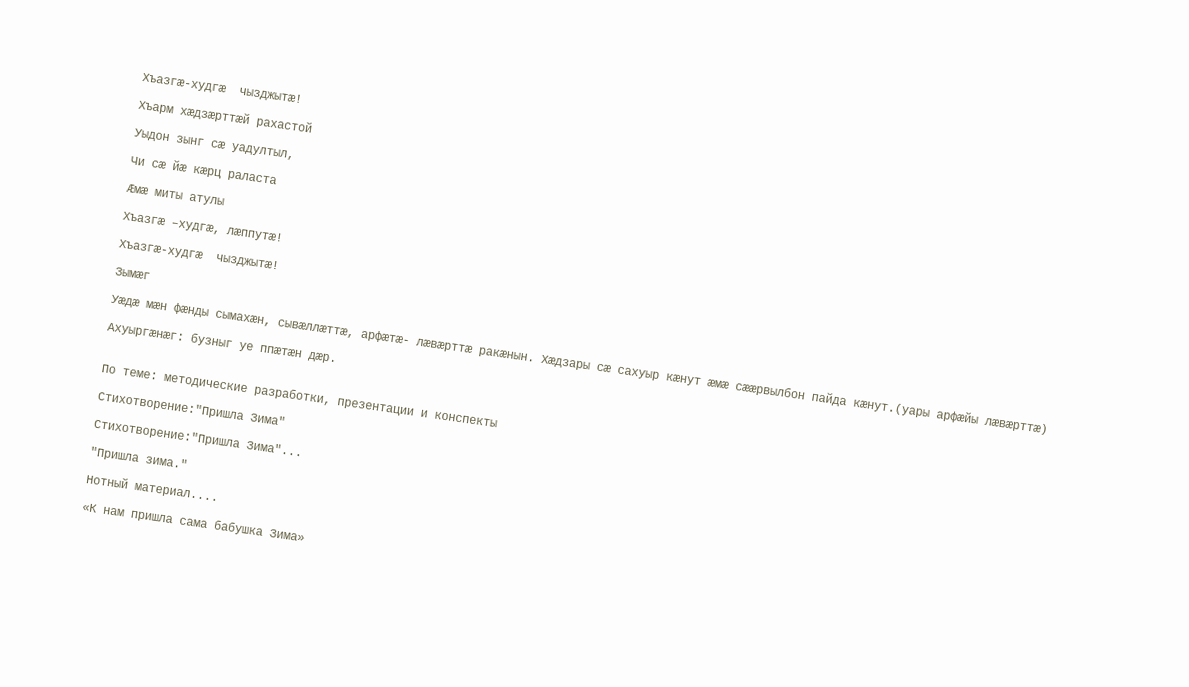Хъазгæ-худгæ  чызджытæ!

Хъарм хæдзæрттæй рахастой

Уыдон зынг сæ уадултыл,

Чи сæ йæ кæрц раласта

Æмæ миты атулы

Хъазгæ –худгæ, лæппутæ!

Хъазгæ-худгæ  чызджытæ!

Зымæг

Уæдæ мæн фæнды сымахæн, сывæллæттæ, арфæтæ- лæвæрттæ ракæнын. Хæдзары сæ сахуыр кæнут æмæ сææрвылбон пайда кæнут.(уары арфæйы лæвæрттæ)

Ахуыргæнæг: бузныг уе ппæтæн дæр.


По теме: методические разработки, презентации и конспекты

Стихотворение:"Пришла Зима"

Стихотворение:"Пришла Зима"...

"Пришла зима."

Нотный материал....

«К нам пришла сама бабушка Зима»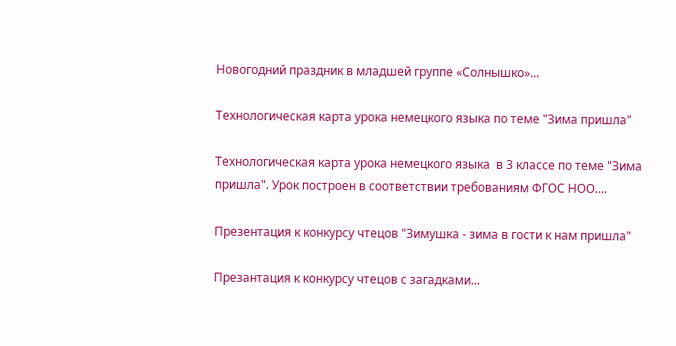Новогодний праздник в младшей группе «Солнышко»...

Технологическая карта урока немецкого языка по теме "Зима пришла"

Технологическая карта урока немецкого языка  в 3 классе по теме "Зима пришла". Урок построен в соответствии требованиям ФГОС НОО....

Презентация к конкурсу чтецов "Зимушка - зима в гости к нам пришла"

Презантация к конкурсу чтецов с загадками...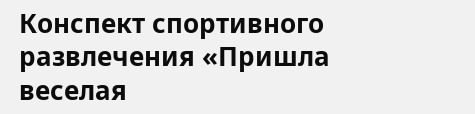Конспект спортивного развлечения «Пришла веселая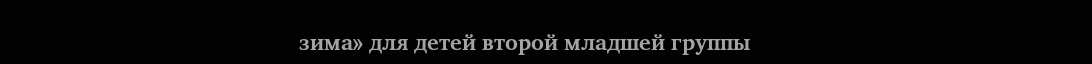зима» для детей второй младшей группы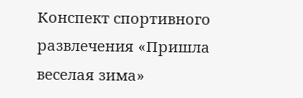Конспект спортивного развлечения «Пришла веселая зима»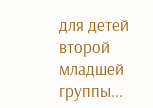для детей второй младшей группы...